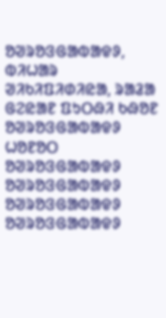ᱚᱣᱨᱚᱝᱜᱟᱵᱟᱫᱽ, ᱵᱤᱦᱟᱨ
ᱣᱤᱠᱤᱯᱤᱰᱤᱭᱟ, ᱨᱟᱲᱟ ᱜᱮᱭᱟᱱ ᱯᱩᱛᱷᱤ ᱠᱷᱚᱱ
ᱚᱣᱨᱚᱝᱜᱟᱵᱟᱫᱽ
ᱦᱚᱱᱚᱛ
ᱚᱣᱨᱚᱝᱜᱟᱵᱟᱫᱽ
ᱚᱣᱨᱚᱝᱜᱟᱵᱟᱫᱽ
ᱚᱣᱨᱚᱝᱜᱟᱵᱟᱫᱽ
ᱚᱣᱨᱚᱝᱜᱟᱵᱟᱫᱽ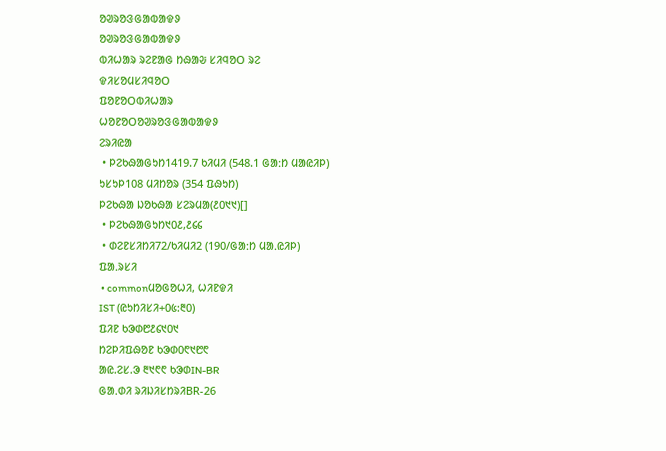ᱚᱣᱨᱚᱝᱜᱟᱵᱟᱫᱽ
ᱚᱣᱨᱚᱝᱜᱟᱵᱟᱫᱽ
ᱵᱤᱦᱟᱨ ᱨᱮᱱᱟᱜ ᱴᱷᱟᱶ ᱥᱤᱧᱚᱛ ᱨᱮ
ᱫᱤᱥᱚᱢᱥᱤᱧᱚᱛ
ᱯᱚᱱᱚᱛᱵᱤᱦᱟᱨ
ᱦᱚᱱᱚᱛᱚᱣᱨᱚᱝᱜᱟᱵᱟᱫᱽ
ᱮᱨᱤᱭᱟ
 • ᱞᱮᱠᱷᱟᱜᱩᱴ1419.7 ᱠᱤᱢᱤ (548.1 ᱜᱟᱺᱴ ᱢᱟᱭᱤᱞ)
ᱩᱥᱩᱞ108 ᱢᱤᱴᱚᱨ (354 ᱯᱷᱩᱴ)
ᱞᱮᱠᱷᱟ ᱡᱚᱠᱷᱟ ᱥᱮᱨᱢᱟ(᱒᱐᱑᱑)[]
 • ᱞᱮᱠᱷᱟᱜᱩᱴ᱑᱐᱒,᱒᱔᱔
 • ᱰᱮᱱᱥᱤᱴᱤ72/ᱠᱤᱢᱤ2 (190/ᱜᱟᱺᱴ ᱢᱟᱹᱭᱤᱞ)
ᱯᱟᱹᱨᱥᱤ
 • commonᱢᱚᱜᱚᱦᱤ, ᱦᱤᱱᱫᱤ
IST (ᱭᱩᱴᱤᱥᱤ+᱐᱕:᱓᱐)
ᱯᱤᱱ ᱠᱳᱰ᱘᱒᱔᱑᱐᱑
ᱴᱮᱞᱤᱯᱷᱚᱱ ᱠᱳᱰ᱐᱖᱑᱘᱖
ᱟᱭ.ᱮᱥ.ᱳ ᱓᱑᱖᱖ ᱠᱳᱰIN-BR
ᱜᱟᱹᱰᱤ ᱨᱤᱡᱤᱥᱴᱨᱤBR-26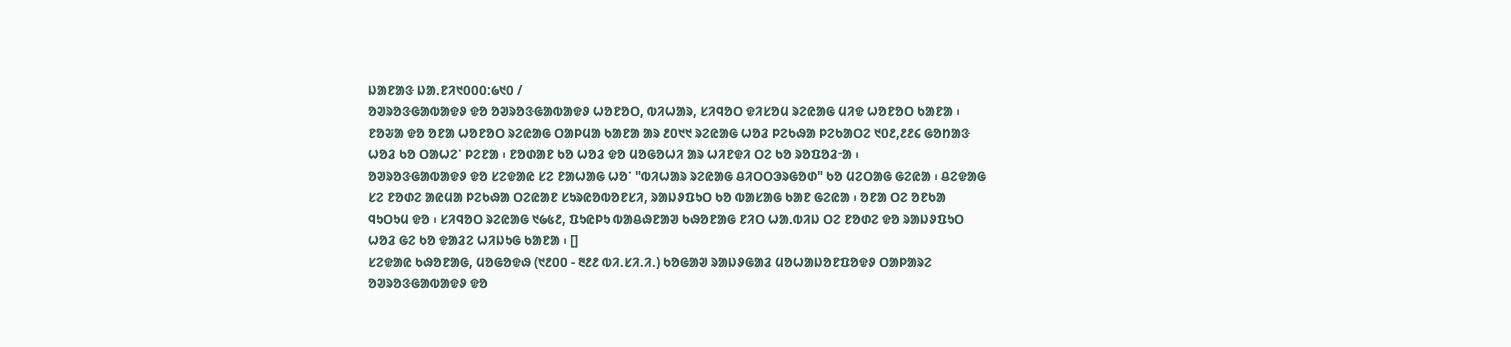ᱡᱟᱱᱟᱝ ᱡᱟᱹᱱᱤ᱑᱐᱐᱐:᱙᱑᱐ /
ᱚᱣᱨᱚᱝᱜᱟᱵᱟᱫᱽ ᱫᱚ ᱚᱣᱨᱚᱝᱜᱟᱵᱟᱫᱽ ᱦᱚᱱᱚᱛ, ᱵᱤᱦᱟᱨ, ᱥᱤᱧᱚᱛ ᱫᱤᱥᱚᱢ ᱨᱮᱭᱟᱜ ᱢᱤᱫ ᱦᱚᱱᱚᱛ ᱠᱟᱱᱟ ᱾ ᱱᱚᱶᱟ ᱫᱚ ᱚᱱᱟ ᱦᱚᱱᱚᱛ ᱨᱮᱭᱟᱜ ᱛᱟᱞᱢᱟ ᱠᱟᱱᱟ ᱟᱨ ᱒᱐᱑᱑ ᱨᱮᱭᱟᱜ ᱦᱚᱲ ᱞᱮᱠᱷᱟ ᱞᱮᱠᱟᱛᱮ ᱑᱐᱒,᱒᱒᱔ ᱜᱚᱴᱟᱝ ᱦᱚᱲ ᱠᱚ ᱛᱟᱦᱮᱸ ᱞᱮᱱᱟ ᱾ ᱱᱚᱰᱟᱱ ᱠᱚ ᱦᱚᱲ ᱫᱚ ᱢᱚᱜᱚᱦᱤ ᱟᱨ ᱦᱤᱱᱫᱤ ᱛᱮ ᱠᱚ ᱨᱚᱯᱚᱲᱼᱟ ᱾
ᱚᱣᱨᱚᱝᱜᱟᱵᱟᱫᱽ ᱫᱚ ᱥᱮᱫᱟᱭ ᱥᱮ ᱱᱟᱦᱟᱜ ᱦᱚᱸ "ᱵᱤᱦᱟᱨ ᱨᱮᱭᱟᱜ ᱪᱤᱛᱛᱳᱨᱜᱚᱰ" ᱠᱚ ᱢᱮᱛᱟᱜ ᱜᱮᱭᱟ ᱾ ᱪᱮᱫᱟᱜ ᱥᱮ ᱱᱚᱰᱮ ᱟᱭᱢᱟ ᱞᱮᱠᱷᱟ ᱛᱮᱭᱟᱱ ᱥᱩᱨᱭᱚᱵᱚᱱᱥᱤ, ᱨᱟᱡᱽᱯᱩᱛ ᱠᱚ ᱵᱟᱥᱟᱜ ᱠᱟᱱ ᱜᱮᱭᱟ ᱾ ᱚᱱᱟ ᱛᱮ ᱚᱱᱠᱟ ᱧᱩᱛᱩᱢ ᱫᱚ ᱾ ᱥᱤᱧᱚᱛ ᱨᱮᱭᱟᱜ ᱑᱙᱕᱒, ᱯᱩᱭᱞᱩ ᱵᱟᱪᱷᱱᱟᱣ ᱠᱷᱚᱱᱟᱜ ᱱᱤᱛ ᱦᱟᱹᱵᱤᱡ ᱛᱮ ᱱᱚᱰᱮ ᱫᱚ ᱨᱟᱡᱽᱯᱩᱛ ᱦᱚᱲ ᱜᱮ ᱠᱚ ᱫᱟᱲᱮ ᱦᱤᱡᱩᱜ ᱠᱟᱱᱟ ᱾ []
ᱥᱮᱫᱟᱭ ᱠᱷᱚᱱᱟᱜ, ᱢᱚᱜᱚᱫᱷ (᱑᱒᱐᱐ - ᱓᱒᱒ ᱵᱤ.ᱥᱤ.ᱤ.) ᱠᱚᱜᱟᱣ ᱨᱟᱡᱽᱜᱟᱲ ᱢᱚᱦᱟᱡᱚᱱᱯᱚᱫᱽ ᱛᱟᱞᱟᱨᱮ ᱚᱣᱨᱚᱝᱜᱟᱵᱟᱫᱽ ᱫᱚ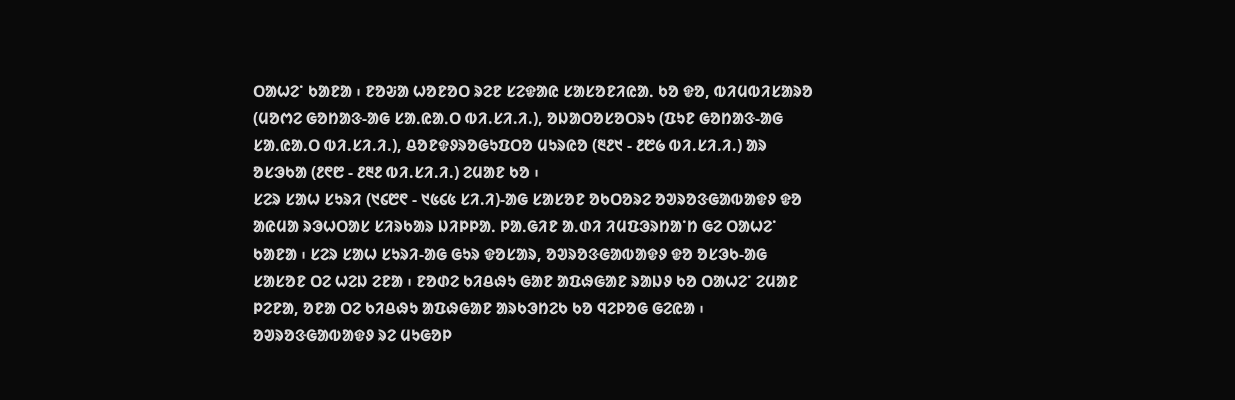ᱛᱟᱦᱮᱸ ᱠᱟᱱᱟ ᱾ ᱱᱚᱶᱟ ᱦᱚᱱᱚᱛ ᱨᱮᱱ ᱥᱮᱫᱟᱭ ᱥᱟᱥᱚᱱᱤᱭᱟᱹ ᱠᱚ ᱫᱚ, ᱵᱤᱢᱵᱤᱥᱟᱨᱚ (ᱢᱚᱬᱮ ᱜᱚᱴᱟᱝ-ᱟᱜ ᱥᱟᱹᱭᱟᱹᱛ ᱵᱤ.ᱥᱤ.ᱤ.), ᱚᱡᱟᱛᱚᱥᱚᱛᱨᱩ (ᱯᱩᱱ ᱜᱚᱴᱟᱝ-ᱟᱜ ᱥᱟᱹᱭᱟᱹᱛ ᱵᱤ.ᱥᱤ.ᱤ.), ᱪᱚᱱᱫᱽᱨᱚᱜᱩᱯᱛᱚ ᱢᱩᱨᱭᱚ (᱓᱒᱑ - ᱒᱘᱙ ᱵᱤ.ᱥᱤ.ᱤ.) ᱟᱨ ᱚᱥᱳᱠᱟ (᱒᱖᱘ - ᱒᱓᱒ ᱵᱤ.ᱥᱤ.ᱤ.) ᱮᱢᱟᱱ ᱠᱚ ᱾
ᱥᱮᱨ ᱥᱟᱦ ᱥᱩᱨᱤ (᱑᱔᱘᱖ - ᱑᱕᱔᱕ ᱥᱤ.ᱤ)-ᱟᱜ ᱥᱟᱥᱚᱱ ᱚᱠᱛᱚᱨᱮ ᱚᱣᱨᱚᱝᱜᱟᱵᱟᱫᱽ ᱫᱚ ᱟᱭᱢᱟ ᱨᱳᱦᱛᱟᱥ ᱥᱤᱨᱠᱟᱨ ᱡᱤᱞᱞᱟᱹ ᱞᱟᱹᱜᱤᱱ ᱟᱹᱰᱤ ᱤᱢᱯᱳᱨᱴᱟᱸᱴ ᱜᱮ ᱛᱟᱦᱮᱸ ᱠᱟᱱᱟ ᱾ ᱥᱮᱨ ᱥᱟᱦ ᱥᱩᱨᱤ-ᱟᱜ ᱜᱩᱨ ᱫᱚᱥᱟᱨ, ᱚᱣᱨᱚᱝᱜᱟᱵᱟᱫᱽ ᱫᱚ ᱚᱥᱳᱠ-ᱟᱜ ᱥᱟᱥᱚᱱ ᱛᱮ ᱦᱮᱡ ᱮᱱᱟ ᱾ ᱱᱚᱰᱮ ᱠᱤᱪᱷᱩ ᱜᱟᱱ ᱟᱯᱷᱜᱟᱱ ᱨᱟᱡᱽ ᱠᱚ ᱛᱟᱦᱮᱸ ᱮᱢᱟᱱ ᱞᱮᱱᱟ, ᱚᱱᱟ ᱛᱮ ᱠᱤᱪᱷᱩ ᱟᱯᱷᱜᱟᱱ ᱟᱨᱠᱳᱴᱮᱠ ᱠᱚ ᱧᱮᱞᱚᱜ ᱜᱮᱭᱟ ᱾
ᱚᱣᱨᱚᱝᱜᱟᱵᱟᱫᱽ ᱨᱮ ᱢᱩᱜᱚᱞ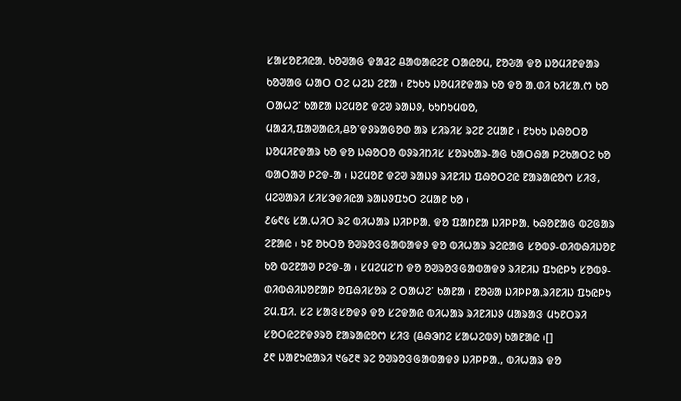ᱥᱟᱥᱚᱱᱤᱭᱟᱹ ᱠᱚᱣᱟᱜ ᱫᱟᱲᱮ ᱪᱟᱵᱟᱭᱮᱱ ᱛᱟᱭᱚᱢ, ᱱᱚᱶᱟ ᱫᱚ ᱡᱚᱢᱤᱱᱫᱟᱨ ᱠᱚᱣᱟᱜ ᱦᱟᱛ ᱛᱮ ᱦᱮᱡ ᱮᱱᱟ ᱾ ᱱᱩᱠᱩ ᱡᱚᱢᱤᱱᱫᱟᱨ ᱠᱚ ᱫᱚ ᱟᱹᱰᱤ ᱠᱤᱥᱟᱹᱬ ᱠᱚ ᱛᱟᱦᱮᱸ ᱠᱟᱱᱟ ᱡᱮᱢᱚᱱ ᱫᱮᱣ ᱨᱟᱡᱽ, ᱠᱩᱴᱩᱢᱵᱚ, ᱢᱟᱲᱤ,ᱯᱟᱣᱟᱭᱤ,ᱪᱚᱸᱫᱽᱨᱟᱜᱚᱰ ᱟᱨ ᱥᱤᱨᱤᱥ ᱨᱮᱱ ᱮᱢᱟᱱ ᱾ ᱱᱩᱠᱩ ᱡᱷᱚᱛᱚ ᱡᱚᱢᱤᱱᱫᱟᱨ ᱠᱚ ᱫᱚ ᱡᱷᱚᱛᱚ ᱵᱽᱨᱤᱴᱤᱥ ᱥᱚᱨᱠᱟᱨ-ᱟᱜ ᱠᱟᱛᱷᱟ ᱞᱮᱠᱟᱛᱮ ᱠᱚ ᱵᱟᱛᱟᱣ ᱞᱮᱫ-ᱟ ᱾ ᱡᱮᱢᱚᱱ ᱫᱮᱣ ᱨᱟᱡᱽ ᱨᱤᱱᱤᱡ ᱯᱷᱚᱛᱮᱭ ᱱᱟᱨᱟᱭᱚᱬ ᱥᱤᱝ, ᱢᱮᱣᱟᱨᱤ ᱥᱤᱥᱳᱫᱤᱭᱟ ᱨᱟᱡᱽᱯᱩᱛ ᱮᱢᱟᱱ ᱠᱚ ᱾
᱒᱙᱖᱕ ᱥᱟᱹᱦᱤᱛ ᱨᱮ ᱵᱤᱦᱟᱨ ᱡᱤᱞᱞᱟᱹ ᱫᱚ ᱯᱟᱴᱱᱟ ᱡᱤᱞᱞᱟᱹ ᱠᱷᱚᱱᱟᱜ ᱵᱮᱜᱟᱨ ᱮᱱᱟᱭ ᱾ ᱩᱱ ᱚᱠᱛᱚ ᱚᱣᱨᱚᱝᱜᱟᱵᱟᱫᱽ ᱫᱚ ᱵᱤᱦᱟᱨ ᱨᱮᱭᱟᱜ ᱥᱚᱵᱽ-ᱰᱤᱵᱷᱤᱡᱚᱱ ᱠᱚ ᱵᱮᱱᱟᱣ ᱞᱮᱫ-ᱟ ᱾ ᱥᱢᱮᱢᱮᱸᱴ ᱫᱚ ᱚᱣᱨᱚᱝᱜᱟᱵᱟᱫᱽ ᱨᱤᱱᱤᱡ ᱯᱩᱭᱞᱩ ᱥᱚᱵᱽ-ᱰᱤᱵᱷᱤᱡᱚᱱᱟᱞ ᱚᱯᱷᱤᱥᱚᱨ ᱮ ᱛᱟᱦᱮᱸ ᱠᱟᱱᱟ ᱾ ᱱᱚᱶᱟ ᱡᱤᱞᱞᱟᱹᱨᱤᱱᱤᱡ ᱯᱩᱭᱞᱩ ᱮᱢ.ᱯᱤ. ᱥᱮ ᱥᱟᱝᱥᱚᱫᱽ ᱫᱚ ᱥᱮᱫᱟᱭ ᱵᱤᱦᱟᱨ ᱨᱤᱱᱤᱡᱽ ᱢᱟᱨᱟᱝ ᱢᱩᱱᱛᱨᱤ ᱥᱚᱛᱭᱮᱱᱫᱽᱨᱚ ᱱᱟᱨᱟᱭᱚᱬ ᱥᱤᱝ (ᱪᱷᱳᱴᱮ ᱥᱟᱦᱮᱵᱽ) ᱠᱟᱱᱟᱭ ᱾[]
᱒᱖ ᱡᱟᱱᱩᱭᱟᱨᱤ ᱑᱙᱗᱓ ᱨᱮ ᱚᱣᱨᱚᱝᱜᱟᱵᱟᱫᱽ ᱡᱤᱞᱞᱟᱹ, ᱵᱤᱦᱟᱨ ᱫᱚ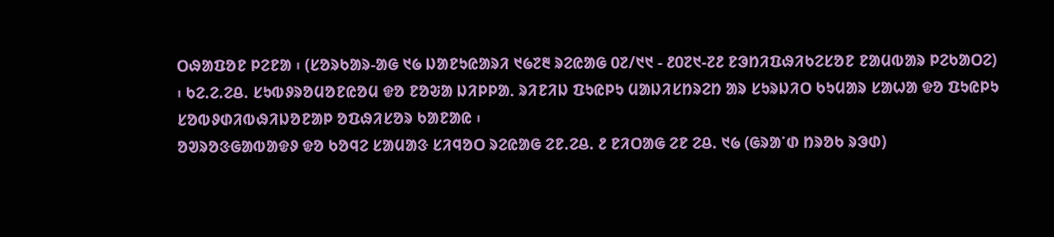ᱛᱷᱟᱯᱚᱱ ᱞᱮᱱᱟ ᱾ (ᱥᱚᱨᱠᱟᱨ-ᱟᱜ ᱑᱙ ᱡᱟᱱᱩᱭᱟᱨᱤ ᱑᱙᱗᱓ ᱨᱮᱭᱟᱜ ᱐᱗/᱑᱑ - ᱒᱐᱗᱑-᱗᱒ ᱱᱳᱴᱤᱯᱷᱤᱠᱮᱥᱚᱱ ᱱᱟᱢᱵᱟᱨ ᱞᱮᱠᱟᱛᱮ) ᱾ ᱠᱮ.ᱮ.ᱮᱪ. ᱥᱩᱵᱽᱨᱚᱢᱚᱱᱭᱚᱢ ᱫᱚ ᱱᱚᱶᱟ ᱡᱤᱞᱞᱟᱹ ᱨᱤᱱᱤᱡ ᱯᱩᱭᱞᱩ ᱢᱟᱡᱤᱥᱴᱨᱮᱴ ᱟᱨ ᱥᱩᱨᱡᱤᱛ ᱠᱩᱢᱟᱨ ᱥᱟᱦᱟ ᱫᱚ ᱯᱩᱭᱞᱩ ᱥᱚᱵᱽᱰᱤᱵᱷᱤᱡᱚᱱᱟᱞ ᱚᱯᱷᱤᱥᱚᱨ ᱠᱟᱱᱟᱭ ᱾
ᱚᱣᱨᱚᱝᱜᱟᱵᱟᱫᱽ ᱫᱚ ᱠᱚᱧᱮ ᱥᱟᱢᱟᱝ ᱥᱤᱧᱚᱛ ᱨᱮᱭᱟᱜ ᱮᱱ.ᱮᱪ. ᱒ ᱱᱤᱛᱟᱜ ᱮᱱ ᱮᱪ. ᱑᱙ (ᱜᱨᱟᱸᱰ ᱴᱨᱚᱠ ᱨᱳᱰ)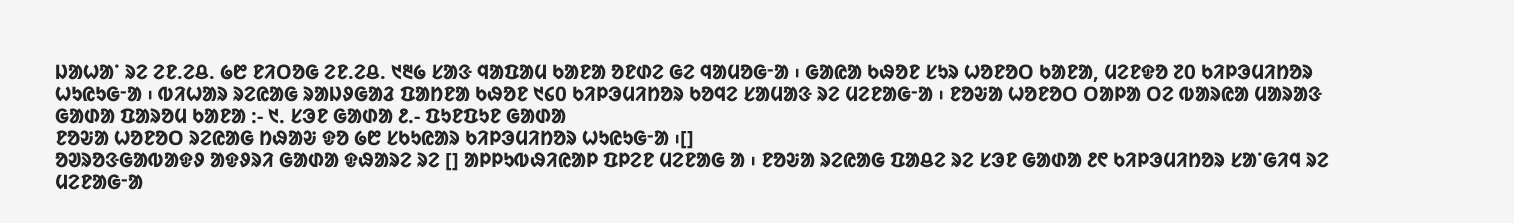ᱡᱟᱦᱟᱸ ᱨᱮ ᱮᱱ.ᱮᱪ. ᱙᱘ ᱱᱤᱛᱚᱜ ᱮᱱ.ᱮᱪ. ᱑᱓᱙ ᱥᱟᱝ ᱧᱟᱯᱟᱢ ᱠᱟᱱᱟ ᱚᱱᱰᱮ ᱜᱮ ᱧᱟᱢᱚᱜᱼᱟ ᱾ ᱜᱟᱭᱟ ᱠᱷᱚᱱ ᱥᱩᱨ ᱦᱚᱱᱚᱛ ᱠᱟᱱᱟ, ᱢᱮᱱᱫᱚ ᱗᱐ ᱠᱤᱞᱳᱢᱤᱴᱚᱨ ᱦᱩᱭᱩᱜᱼᱟ ᱾ ᱵᱤᱦᱟᱨ ᱨᱮᱭᱟᱜ ᱨᱟᱡᱽᱜᱟᱲ ᱯᱟᱴᱱᱟ ᱠᱷᱚᱱ ᱑᱔᱐ ᱠᱤᱞᱳᱢᱤᱴᱚᱨ ᱠᱚᱧᱮ ᱥᱟᱢᱟᱝ ᱨᱮ ᱢᱮᱱᱟᱜᱼᱟ ᱾ ᱱᱚᱶᱟ ᱦᱚᱱᱚᱛ ᱛᱟᱞᱟ ᱛᱮ ᱵᱟᱨᱭᱟ ᱢᱟᱨᱟᱝ ᱜᱟᱰᱟ ᱯᱟᱨᱚᱢ ᱠᱟᱱᱟ ᱺ- ᱑ᱹ ᱥᱳᱱ ᱜᱟᱰᱟ ᱒ᱹ- ᱯᱩᱱᱯᱩᱱ ᱜᱟᱰᱟ
ᱱᱚᱶᱟ ᱦᱚᱱᱚᱛ ᱨᱮᱭᱟᱜ ᱴᱷᱟᱶ ᱫᱚ ᱙᱘ ᱥᱠᱩᱭᱟᱨ ᱠᱤᱞᱳᱢᱤᱴᱚᱨ ᱦᱩᱭᱩᱜᱼᱟ ᱾[]
ᱚᱣᱨᱚᱝᱜᱟᱵᱟᱫᱽ ᱟᱫᱽᱨᱤ ᱜᱟᱰᱟ ᱫᱷᱟᱨᱮ ᱨᱮ [] ᱟᱞᱞᱩᱵᱷᱤᱭᱟᱞ ᱯᱞᱮᱱ ᱢᱮᱱᱟᱜ ᱟ ᱾ ᱱᱚᱶᱟ ᱨᱮᱭᱟᱜ ᱯᱟᱪᱮ ᱨᱮ ᱥᱳᱱ ᱜᱟᱰᱟ ᱒᱖ ᱠᱤᱞᱳᱢᱤᱴᱚᱨ ᱥᱟᱸᱜᱤᱧ ᱨᱮ ᱢᱮᱱᱟᱜᱼᱟ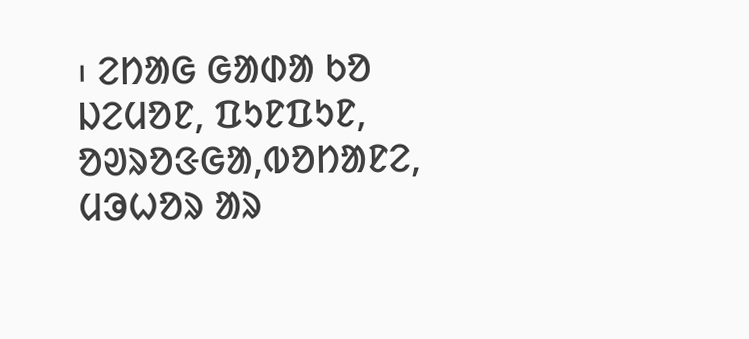᱾ ᱮᱴᱟᱜ ᱜᱟᱰᱟ ᱠᱚ ᱡᱮᱢᱚᱱ, ᱯᱩᱱᱯᱩᱱ, ᱚᱣᱨᱚᱝᱜᱟ,ᱵᱚᱴᱟᱱᱮ, ᱢᱳᱦᱚᱨ ᱟᱨ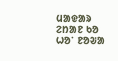ᱢᱟᱫᱟᱨ ᱮᱴᱟᱱ ᱠᱚ ᱦᱚᱸ ᱱᱚᱶᱟ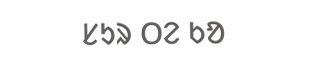ᱥᱩᱨ ᱛᱮ ᱠᱚ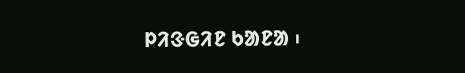ᱞᱤᱝᱜᱤᱱ ᱠᱟᱱᱟ ᱾